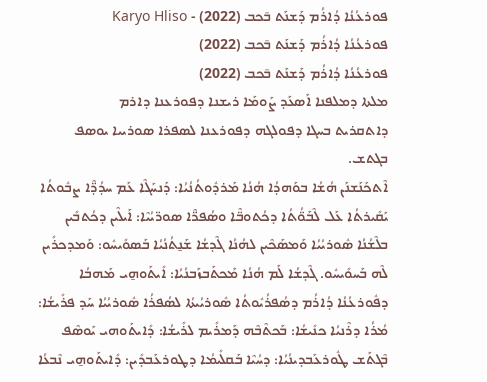ܦܘܪܥܳܢܳܐ ܕܳܐܪܳܡ ܕܰܫܢܰܬ ܒ̄ܟܒ (2022) - Karyo Hliso
ܦܘܪܥܳܢܳܐ ܕܳܐܪܳܡ ܕܰܫܢܰܬ ܒ̄ܟܒ (2022)
ܦܘܪܥܳܢܳܐ ܕܳܐܪܳܡ ܕܰܫܢܰܬ ܒ̄ܟܒ (2022)
ܡܠܬܐ ܕܡܠܦܢܐ ܐܰܣܥܰܕ ܨܰܘܡܰܐ ܪܝܫܢܐ ܕܦܘܪܥܢܐ ܕܐܪܡ
ܕܐܬܩܪܝܬ ܒܚܓܐ ܕܦܘܠܓܗ ܕܦܘܪܥܢܐ ܠܣܦܪܐ ܣܘܪܝܝܐ ܝܘܣܦ ܒܓܬܫ.
ܐܶܬܟܰܢܰܫܢܰܢ ܗܳܫܳܐ ܒܘܰܗܕܳܐ ܗܳܢܳܐ ܡܰܪܕܽܘܬܳܢܳܝܳܐ: ܕܰܢܚܰܓܶܐ ܥܰܡ ܚܕܳܕ̈ܶܐ ܨܒܽܘܬܳܐ ܝܰܩܺܝܪܬܳܐ ܥܰܠ ܠܶܒܰܘ̈ܳܬܳܐ ܕܟܳܬܘܒ̈ܶܐ ܘܣܳܦܖ̈ܶܐ ܣܘܖ̈ܝܳܝܶܐ: ܐܰܝܠܶܝܢ ܕܟܳܬܒܺܝܢ ܒܠܶܫܳܢܳܐ ܣܽܘܪܝܳܝܳܐ ܘܰܡܣܰܟܶܝܢ ܠܗܳܢܳܐ ܓܶܕܫܳܐ ܫܰܢ̱ܬܳܢܳܝܳܐ ܒܰܣܘܺܝܚܽܘ: ܘܰܡܕܟܪܺܝܢ ܠܶܗ ܒܰܚܘܺܝܚܽܘ. ܓܶܕܫܳܐ ܠܰܡ ܗܳܢܳܐ ܡܰܟܬܰܒܙܰܒܢܳܝܳܐ: ܐܺܝܬܰܘܗ̱ܝ ܡܰܗܒܳܐ ܕܦܽܘܪܥܳܢܳܐ ܕܳܐܪܳܡ ܕܣܳܦܪܳܝܽܘܬܳܐ ܣܽܘܪܝܳܝܬܳܐ ܠܣܳܦܪܳܐ ܣܽܘܪܝܳܝܳܐ ܚܰܕ ܦܪܺܝܫܳܐ: ܡܳܪܳܐ ܕܪܶܢܝܳܐ ܟܢܺܝܫܳܐ: ܒܰܟܬܶܒܶܗ ܕܰܡܪܺܝܡ ܠܪܺܝܫܳܐ: ܕܺܐܝܬܰܘܗܝ ܝܰܘܣܶܦ ܒܶܓܬܰܫ ܛܽܘܪܥܰܒܕܝܢܳܝܳܐ: ܕܚܳܝܶܐ ܒܰܩܠܺܝܡܳܐ ܕܛܘܪܥܰܒܕܺܝܢ: ܕܺܐܝܬܰܘܗ̱ܝ ܢܶܒܥܳܐ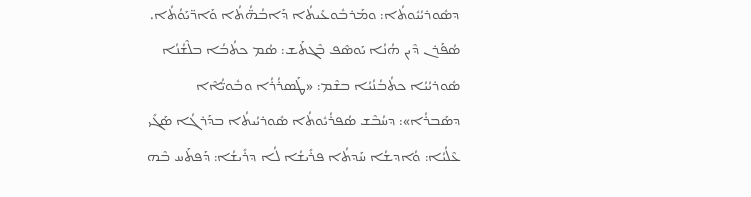ܕܣܽܘܪܝܳܝܽܘܬܳܐ: ܘܡܰܪܒܽܘܥܺܝܬܳܐ ܕܰܐܒܳܗ̈ܳܬܳܐ ܘܰܐܖ̈ܝܰܘܳܬܳܐ.
ܣܳܦܰܪܢ ܕܶܝܢ ܗܳܢܳܐ ܝܰܘܣܶܦ ܒܶܓܬܰܫ: ܣܳܡ ܟܬܳܒܳܐ ܒܠܶܫܳܢܳܐ ܣܽܘܪܝܳܝܳܐ ܟܬܳܒܳܢܳܝܳܐ ܒܫܶܡ: «ܛܰܣܪܳܪܳܐ ܘܒܽܘܝ̈ܳܐܶܐ ܕܣܰܒܪܳܐ»: ܕܚܳܒܶܫ ܣܳܦܪܳܝܽܘܬܳܐ ܣܽܘܪܝܳܝܬܳܐ ܒܕܰܪܓܳܐ ܣܰܓܺܝ ܥܶܠܳܝܳܐ: ܘܳܐܕܫܳܐ ܚܰܕܬܳܐ ܦܪܺܝܫܳܐ ܠܳܐ ܕܪܺܝܫܳܐ: ܕܰܦܬܰܚ ܒܶܗ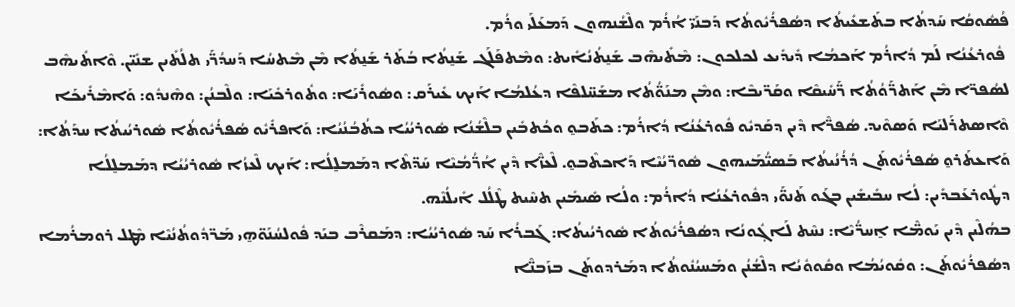ܦܳܣܽܘܩܳܐ ܚܰܕܬܳܐ ܒܬܰܫܥܺܝܬܳܐ ܕܣܳܦܪܳܝܽܘܬܳܐ ܕܰܒܢܰܝ̈ ܐܳܪܳܡ ܘܠܶܫܳܢܗܘܢ ܕܰܡܥܰܠܰܝ ܘܪܳܡ.
 ܦܽܘܪܥܳܢܳܐ ܠܰܡ ܕܳܐܪܳܡ ܐܰܟܡܳܐ ܕܺܝܕܺܝܥ ܠܟܠܟܘܢ: ܡܶܬܺܝܗܶܒ ܫܰܢ̱ܬܳܢܳܐܺܝܬ: ܘܡܶܬܦܰܠܰܓ ܫܰܢ̱ܬܳܐ ܒܳܬܰܪ ܫܰܢ̱ܬܳܐ ܡܶܢ ܡܶܬܚܳܐ ܕܰܚܕܳܖ̈ܰܝ ܬܠܳܬܺܝܢ ܫܢܺܝ̈ܢ. ܘܶܐܬܺܝܗܶܒ ܠܣܳܦܖ̈ܐ ܡܶܢ ܐܰܬܖ̈ܰܘܳܬܳܐ ܖ̈ܰܚܺܝܩܶܐ ܘܩܰܖ̈ܝܒܶܐ: ܘܡܶܢ ܡܢܰܘ̈ܳܬܳܐ ܡܫܰܚ̈ܠܦܶܐ ܕܥܳܠܡܳܐ ܐܰܝܟ ܥܺܝܪܰܩ: ܘܣܽܘܪܺܝܰܐ: ܘܬܽܘܪܟܺܝܰܐ: ܘܠܶܒܢܳܢ: ܘܗܶܢܕܽܘ: ܘܰܐܡܶܪܺܝܟܰܐ ܘܶܐܣܬܪܰܠܝܰܐ ܘܰܣܘܶܝܕ. ܣܳܦܖ̈ܶܐ ܕܶܝܢ ܕܩܰܕܝܽܘ ܦܽܘܪܥܳܢܳܐ ܕܳܐܪܳܡ: ܟܬܰܒܘ̱ ܘܟܳܬܒܺܝܢ ܒܠܶܫܳܢܳܐ ܣܽܘܪܝܳܝܳܐ ܟܬܳܒܳܢܳܝܳܐ: ܘܰܐܦܪܺܝܽܘ ܣܳܦܪܳܝܽܘܬܳܐ ܣܽܘܪܝܳܝܬܳܐ ܚܕܰܬܳܐ: ܘܰܐܥܬܰܪܘ̱ ܣܳܦܪܳܝܽܘܬܰܢ ܕܳܪܳܢܳܝܬܳܐ ܒܰܣܝ̈ܳܡܰܝܗܘܢ ܣܽܘܖ̈ܝܳܝܶܐ ܕܰܐܟܬܶܒܘ̱. ܠܶܥܙ̈ܶܐ ܕܶܝܢ ܐܳܖ̈ܳܡܳܝܶܐ ܚܰܕ̈ܬܶܐ ܕܡܰܡܠ̱ܠܳܐ: ܐܰܝܟ ܠܶܥܙܳܐ ܣܽܘܪܝܳܝܳܐ ܕܡܰܡܠ̱ܠܳܐ ܕܛܽܘܪܥܰܒܕܺܝܢ: ܠܳܐ ܚܒܺܝܫܺܝܢ ܒܓܰܘ ܬܰܢܘ̈ܰܝ ܕܦܽܘܪܥܳܢܳܐ ܕܳܐܪܳܡ: ܘܠܳܐ ܣܺܝܡܺܝܢ ܬܚܶܝܬ ܛܶܠܳܠ ܐܺܝܠܳܢܶܗ.
ܒܗܳܠܶܝܢ ܕܶܝܢ ܝܰܘܡ̈ܶܐ ܐ̱ܚܖ̈ܳܝܶܐ: ܢܚܶܬ ܠܰܐܓ̥ܽܘܢܳܐ ܕܣܳܦܪܳܝܽܘܬܳܐ ܣܽܘܪܝܳܝܬܳܐ: ܓܰܒܪܳܐ ܚܰܕ ܣܽܘܪܝܳܝܳܐ: ܕܡܰܩܪܶܒ ܒܝܰܕ ܦܽܘܠܚܳܢܰܘ̈ܗ̱ܝ ܡܰܖ̈ܕܽܘܬܳܢܳܝܶܐ ܡܶܛܠ ܪܘܡܪܳܡܐ ܕܣܳܦܪܳܝܽܘܬܰܢ: ܘܩܽܘܝܳܡܳܐ ܘܩܽܘܘܽܝܳܐ ܕܠܶܫܳܢܳܢ ܘܡܰܚܝܳܢܽܘܬܳܐ ܕܡܰܪܕܘܬܰܢ ܒܙܰܒܢ̈ܶܐ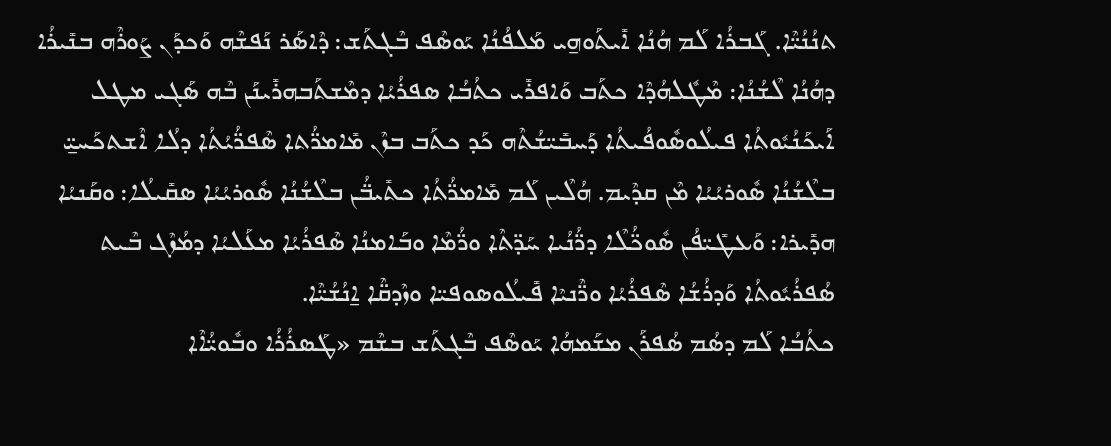ܬܢܳܢܳܝ̈ܶܐ. ܓܰܒܪܳܐ ܠܰܡ ܗܳܢܳܐ ܐܺܝܬܰܘܗ̱ܝ ܡܰܠܦܳܢܳܐ ܝܰܘܣܶܦ ܒܶܓܬܰܫ: ܕܶܐܣܰܪ ܢܰܦܫܶܗ ܘܰܟܕܰܢ ܨܰܘܪܶܗ ܒܢܺܝܪܳܐ ܕܗܳܢܳܐ ܠܶܫܳܢܳܐ: ܡܶܛܽܠܗܳܕܶܐ ܟܬܰܒ ܘܰܐܦܪܺܝ ܟܬܳܒܳܐ ܣܦܪܳܝܳܐ ܕܡܶܫܬܰܒܗܪܺܝܢܰܢ ܒܶܗ ܣܰܓܝ ܡܛܠ ܐܰܝܟܰܢܳܝܽܘܬܳܐ ܦܝܠܳܘܣܽܘܦܳܝܬܳܐ ܕܰܚܒܺܝ̈ܫܳܬܶܗ ܟܰܕ ܟܬܰܒ ܒܙܶܢ ܡܺܐܡܖ̈ܳܬܐ ܣܶܦܖ̈ܳܝܳܬܳܐ ܕܠܳܐ ܐܶܫܬܟܰܚܝ̱̈ ܒܠܶܫܳܢܳܐ ܣܽܘܪܝܳܝܳܐ ܡܶܢ ܩܕܶܝܡ. ܗܳܠܶܝܢ ܠܰܡ ܡܺܐܡܖ̈ܳܬܳܐ ܟܬܺܝܒ̈ܳܢ ܒܠܶܫܳܢܳܐ ܣܽܘܪܝܳܝܳܐ ܣܩܺܝܠܳܐ: ܘܩܰܢܝܳܐ ܗܕܺܝܪܐ: ܘܰܥܛܺܝ̈ܦܳܢ ܣܽܘܟ̈ܳܠܶܐ ܕܖ̈ܳܢܳܝܐ ܚܰܕ̈ܬܶܐ ܘܖ̈ܳܡܶܐ ܘܒܰܐܡܢܳܐ ܣܶܦܪܳܝܳܐ ܡܥܰܠܝܳܐ ܕܡܳܙܶܓ ܒܶܝܬ ܣܳܦܪܳܝܽܘܬܳܐ ܘܰܕܪܳܫܳܐ ܣܶܦܪܳܝܳܐ ܘܖ̈ܶܢܝܶܐ ܦܺܝܠܳܘܣܘܦܝ̈ܐ ܘܙܶܕܩ̈ܶܐ ܐ̱ܢܳܫܳܝ̈ܶܐ.
ܟܬܳܒܳܐ ܠܰܡ ܕܣܳܡ ܣܳܦܪܰܢ ܡܫܰܡܗܳܐ ܝܰܘܣܶܦ ܒܶܓܬܰܫ ܒܫܶܡ «ܛܰܣܪܳܪܳܐ ܘܒܽܘܝ̈ܳܐܶܐ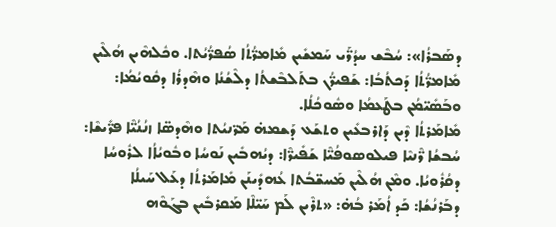ܕܣܰܒܪܳܐ»: ܚܳܒܶܫ ܚܕܳܖ̈ܰܝ ܚܰܡܫܺܝܢ ܡܺܐܡܖ̈ܳܬܳܐ ܣܳܦܖ̈ܳܝܳܬܐ. ܘܟܽܠܗܶܝܢ ܗܳܠܶܝܢ ܡܺܐܡܖ̈ܳܬܳܐ ܕܰܟܬܳܒܳܐ: ܫܰܦܝܖ̈ܳܢ ܒܬܰܠܒܶܫܬܳܐ ܕܠܶܫܳܢܳܐ ܘܗܶܕܪܳܐ ܕܩܽܘܝܳܡܳܐ: ܘܒܰܣܺܝ̈ܡܳܢ ܒܛܰܥܡܳܐ ܘܣܽܘܟܳܠܳܐ.
ܡܺܐܡܰܪܬܳܐ ܕܶܝܢ ܕܰܐܪܒܥܺܝܢ ܘܬܫܰܥ ܕܰܫܡܗ̇ ܡܰܖ̈ܢܝܳܬܐ ܘܗܶܕܣ̈ܐ ܙܢܳܢܳܝ̈ܶܐ ܦܖ̈ܺܝܫܶܐ: ܚܳܒܫܳܐ ܖ̈ܶܢܝܶܐ ܦܝܠܘܣܘܦܳܝ̈ܶܐ ܫܰܦܺܝܖ̈ܶܐ: ܕܝܳܗܒܺܝܢ ܢܰܘܚܳܐ ܘܒܽܘܝܳܐܳܐ ܠܪܽܘܚܳܐ ܕܩܳܪܽܘܝܳܐ. ܘܡܶܢ ܗܳܠܶܝܢ ܡܰܚܫ̈ܒܳܬܐ ܥܳܗܕܺܝܢܰܢ ܡܺܐܡܰܪܬܳܐ ܕܥܰܠ ܚܰܝܠܳܐ ܕܒܰܪܢܳܫܳܐ: ܟܰܕ ܐܳܡܰܪ ܒܳܗ̇: «ܬܪܶܝܢ ܠܰܡ ܚܰܝ̈ܠܶܐ ܡܰܩܪܒܺܝܢ ܒܓܰܘܶܗ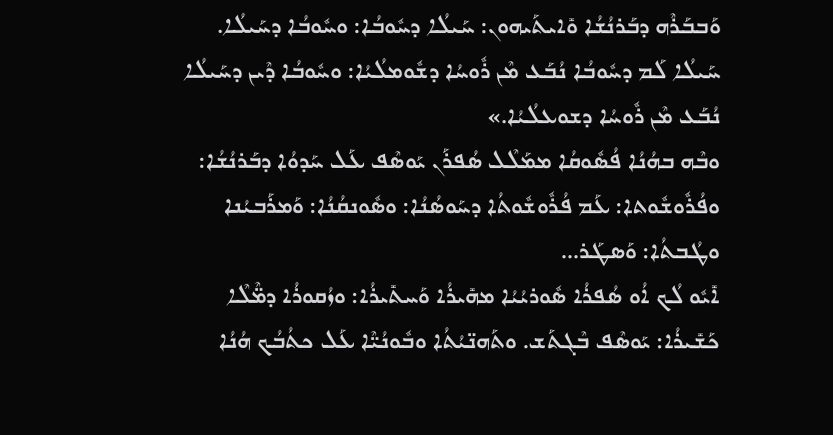ܘܰܒܒܰܪܶܗ ܕܒܰܪܢܳܫܳܐ ܘܺܐܝܬܰܝܗܘܢ: ܚܰܝܠܳܐ ܕܚܽܘܒܳܐ: ܘܚܽܘܒܳܐ ܕܚܰܝܠܳܐ. ܚܰܝܠܳܐ ܠܰܡ ܕܚܽܘܒܳܐ ܢܳܒܰܥ ܡܶܢ ܪܽܘܚܳܐ ܕܫܽܘܡܠܳܝܳܐ: ܘܚܽܘܒܳܐ ܕܶܝܢ ܕܚܰܝܠܳܐ ܢܳܒܰܥ ܡܶܢ ܪܽܘܚܳܐ ܕܫܘܥܠܳܝܳܐ.»
ܘܒܶܗ ܒܗܳܢܳܐ ܦܳܣܽܘܩܳܐ ܡܡܰܠܶܠ ܣܳܦܪܰܢ ܝܰܘܣܶܦ ܥܰܠ ܚܰܕܘܳܐ ܕܒܰܪܢܳܫܳܐ: ܘܦܳܪܽܘܫܽܘܬܐ: ܥܰܡ ܦܳܪܽܘܫܽܘܬܳܐ ܕܚܰܘܣܳܢܳܐ: ܘܣܽܘܢܩܳܢܳܐ: ܘܰܡܪܰܒܝܳܢܐ ܘܛܳܒܬܳܐ: ܘܰܣܛܰܪ...
ܐܺܝܽܘ ܠܳܟ ܐܳܘ ܣܳܦܪܳܐ ܣܽܘܪܝܳܝܳܐ ܡܗܺܝܪܳܐ ܘܰܚܬܺܝܪܳܐ: ܘܙܳܩܘܪܳܐ ܕܡ̈ܶܠܶܐ ܟܰܫܺܝܪܳܐ: ܝܰܘܣܶܦ ܒܶܓܬܰܫ. ܘܬܰܗܢ̈ܝܳܬܳܐ ܘܒܽܘܢܳܝ̈ܶܐ ܥܰܠ ܟܬܳܒܳܟ ܗܳܢܳܐ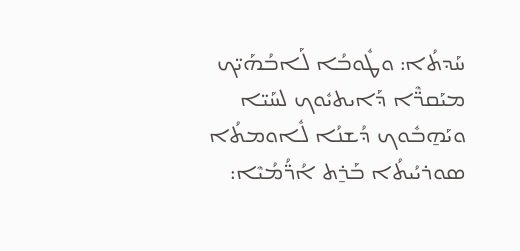ܚܰܕܬܳܐ: ܘܛܽܘܒܳܐ ܠܰܐܒܳܗܰܝ̈ܟ ܡܝܰܩܖ̈ܶܐ ܕܰܐܝܬܝܽܘܟ ܠܚܰܝ̈ܐ ܘܝܰܗ̱ܒܽܘܟ ܕܳܫܢܳܐ ܠܽܐܘܡܬܳܐ ܣܘܪܝܳܝܬܳܐ ܒܰܪ̱ܬ ܐܳܖ̈ܳܡܳܝܶܐ: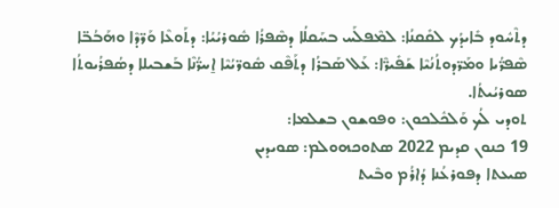ܕܬܶܚܽܘܕ ܒܺܐܝܕܳܟ ܠܩܺܩܢܳܐ: ܠܡܶܦܠܰܚ ܒܚܰܩܠܳܐ ܕܣܶܦܪܳܐ ܣܽܘܪܝܳܝܳܐ: ܕܬܰܘܥܶܐ ܘܰܖ̈ܕܶܐ ܘܗܰܒܳܒ̈ܐ ܣܶܦܖ̈ܳܝܐ ܘܡܰܖ̈ܕܘܬܳܢܳܝܶܐ ܫܰܦܺܝܖ̈ܶܐ: ܥܰܠ ܣܰܒܪܳܐ ܕܬܰܦܶܩ ܣܽܘܖ̈ܝܳܝܶܐ ܐ̱ܚܖ̈ܳܢܶܐ ܒܰܫܒܝܠܐ ܕܣܳܦܪܳܝܘܬܳܐ ܣܘܪܝܳܝܬܳܐ.
ܬܘܕܝ ܠܳܟ ܘܰܠܟܽܠܟܘܢ: ܘܦܘܫܘܢ ܒܫܠܡܐ:
19 ܟܢܘܢ ܩܕܝܡ 2022 ܣܬܘܟܗܘܠܡ: ܣܘܝܕܝܢ
ܣܝܥܬܐ ܕܦܘܪܥܳܢܐ ܕܳܐܪܳܡ ܘܒܶܝܬ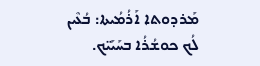ܡܰܪܕܘܬܐ ܐܰܪܳܡܳܝܬܐ: ܒܳܥܶܝܢ ܠܳܟ ܟܘܫܳܪܳܐ ܒܚܰܝܰܝ̈ܟ.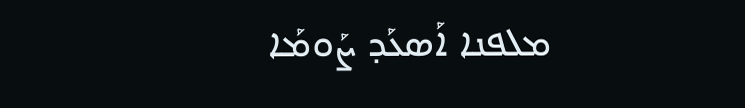ܡܠܦܢܐ ܐܰܣܥܰܕ ܨܰܘܡܰܐ